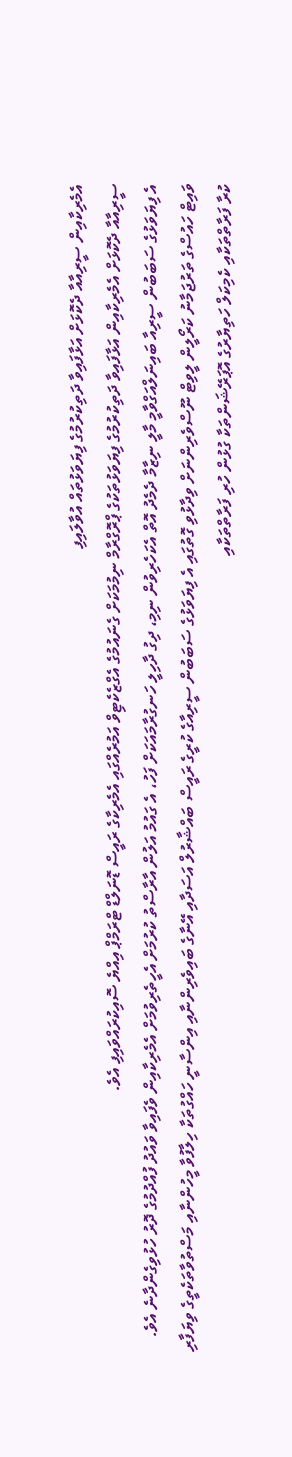އެމެރިކާއިން ސީރިއާއާ ދެކޮޅަށް އަޅާފައިވާ ދަތިކުރުމުގެ ފިޔަވަޅުތައް އުވާލައިފި
ސީރިއާއާ ދެކޮޅަށް އެމެރިކާއިން އަޅާފައިވާ ދަތިކުރުމުގެ ފިޔަވަޅުތަކުގެ ޕްރޮގްރާމް ނިމުމަކަށް ގެނައުމުގެ އެގްޒެކެޓިވް އަމުރެއްގައި އެމެރިކާގެ ރައީސް ޑޮނަލްޑް ޓްރަމްޕް އިއްޔެ ސޮއިކުރައްވައިފި އެވެ.
އެ ފިޔަވަޅުގެ ސަބަބުން ސީރިއާ ބައިނަލްއަގްވާމީ މާލީ ނިޒާމާ ދެމެދު އޮތް އެކަހެރިވުން ނިމި، ދިގު ދާހިލީ ހަނގުރާމައަކަށް ފަހު، އެ ގައުމު އަލުން އާރާސްތު ކުރުމަށް އެހީތެރިވުމަށް އެމެރިކާއިން ވެފައިވާ ވައުދު ފުއްދުމުގެ ދޮރު ހުޅުވިގެންދާނެ އެވެ.
ވައިޓް ހައުސްގެ ތަރުޖަމާނު ކަރޯލީން ލީވިޓް ނޫސްވެރިންނަށް ވިދާޅުވި ގޮތުގައި އެ ފިޔަވަޅުގެ ސަބަބުން ސީރިއާގެ ކުރީގެ ރައީސް ބައްޝާރުލް އަސަދާއި އޭނާގެ ބައިވެރިންނާއި އިންސާނީ ހައްގުތަކާ ހިލާފުވާ މީހުންނާއި މަސްތުވާތަކެތީގެ ވިޔަފާރި ކުރާ ފަރާތްތަކާއި ކެމިކަލް ހަތިޔާރުގެ އޮޕަރޭޝަންތަކާ ގުޅުން ހުރި ފަރާތްތަކާއި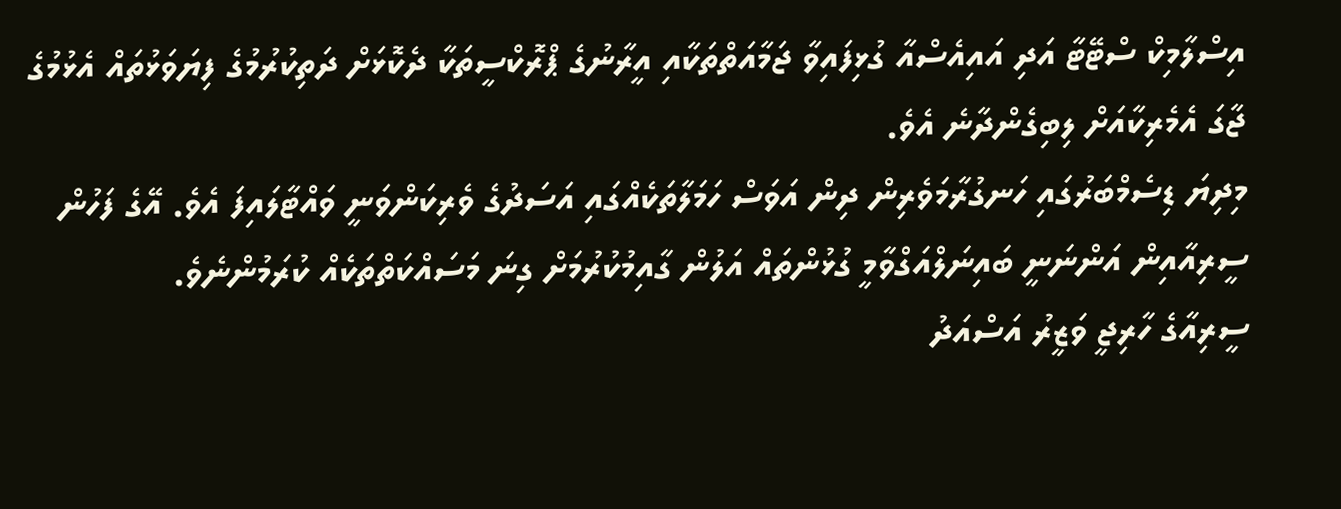އިސްލާމިކް ސްޓޭޓާ އަދި އައިއެސްއާ ގުޅިފައިވާ ޖަމާއަތްތަކާއި އީރާނުގެ ޕްރޮކްސީތަކާ ދެކޮޅަށް ދަތިކުރުމުގެ ފިޔަވަޅުތައް އެޅުމުގެ ޖާގަ އެމެރިކާއަށް ލިބިގެންދާނެ އެވެ.
މިދިޔަ ޑިސެމްބަރުގައި ހަނގުރާމަވެރިން ދިން އަވަސް ހަމަލާތަކެއްގައި އަސަދުގެ ވެރިކަންވަނީ ވައްޓާލައިފަ އެވެ. އޭގެ ފަހުން ސީރިއާއިން އަންނަނީ ބައިނަލްއަގްވާމީ ގުޅުންތައް އަލުން ގާއިމުކުރުމަށް ގިނަ މަސައްކަތްތަކެއް ކުރަމުންނެވެ.
ސީރިއާގެ ހާރިޖީ ވަޒީރު އަސްއަދު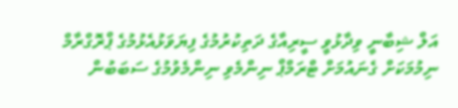އަލް ޝިބާނީ ވިދާޅުވީ ސީރިއާގެ ދަތިކުރުމުގެ ފިޔަވަޅުއެޅުމުގެ ޕްރޮގްރާމް ނިމުމަކަށް ގެނައުމަށް ޓްރަމްޕް ނިންމެވި ނިންމެވުމުގެ ސަބަބުން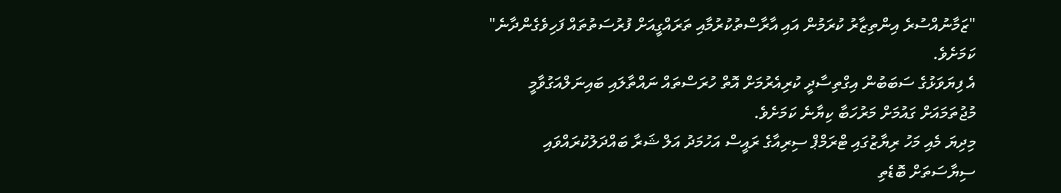"ޒަމާނުއްސުރެ އިންތިޒާރު ކުރަމުން އައި އާރާސްތުކުރުމާއި ތަރައްގީއަށް ފުރުސަތުތައް ފަހިވެގެންދާނެ" ކަމަށެވެ.
އެ ފިޔަވަޅުގެ ސަބަބުން އިގްތިސާދީ ކުރިއެރުމަށް އޮތް ހުރަސްތައް ނައްތާލައި ބައިނަލްއަގުވާމީ މުޖުތަމައަށް ގައުމަށް މަރުހަބާ ކިޔާނެ ކަމަށެވެ.
މިދިޔަ މެއި މަހު ރިޔާޒުގައި ޓްރަމްޕް ސިރިއާގެ ރައީސް އަހުމަދު އަލް ޝަރާ ބައްދަލުކުރައްވައި ސިޔާސަތަށް ބޮޑެތި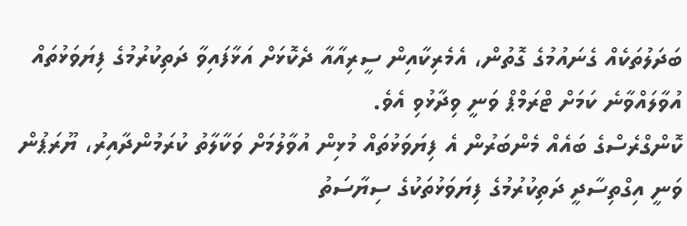ބަދަލުތަކެއް ގެނައުމުގެ ގޮތުން، އެމެރިކާއިން ސީރިއާއާ ދެކޮޅަށް އަޅާފައިވާ ދަތިކުރުމުގެ ފިޔަވަޅުތައް އުވާލައްވާނެ ކަމަށް ޓްރަމްޕް ވަނީ ވިދާޅުވި އެވެ.
ކޮންގްރެސްގެ ބައެއް މެންބަރުން އެ ފިޔަވަޅުތައް މުޅިން އުވާލުމަށް ވަކާލާތު ކުރަމުންދާއިރު، ޔޫރަޕުން ވަނީ އިގްތިސާދީ ދަތިކުރުމުގެ ފިޔަވަޅުތަކުގެ ސިޔާސަތު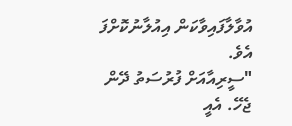އުވާލާފައިވާކަން އިއުލާނުކޮށްފަ އެވެ.
"ސީރިއާއަށް ފުރުސަތު ދޭން ޖެހޭ. އެއީ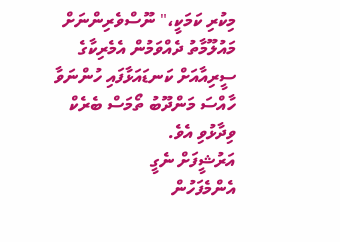މިކުރި ކަމަކީ،" ނޫސްވެރިންނަށް މައުލޫމާތު ދެއްވަމުން އެމެރިކާގެ ސީރިއާއަށް ކަނޑައަޅާފައި ހުންނަވާ ހާއްސަ މަންދޫބު ތޯމަސް ބެރެކް ވިދާޅުވި އެވެ.
އަރުޝީފަށް ނެގީ
އެންމެފަހުން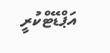އަޕްޑޭޓްކުރީ